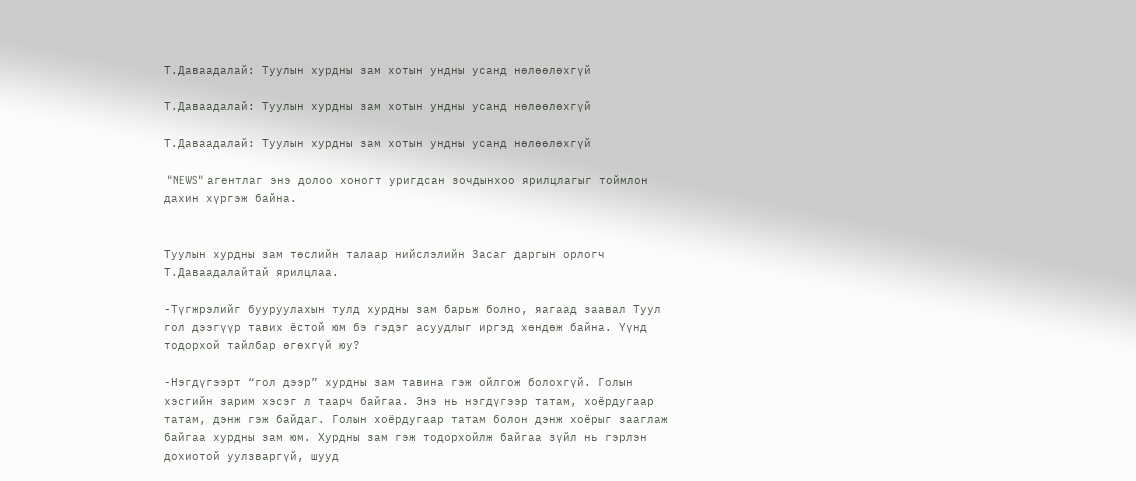Т.Даваадалай: Туулын хурдны зам хотын ундны усанд нөлөөлөхгүй

Т.Даваадалай: Туулын хурдны зам хотын ундны усанд нөлөөлөхгүй

Т.Даваадалай: Туулын хурдны зам хотын ундны усанд нөлөөлөхгүй

 "NEWS" агентлаг энэ долоо хоногт уригдсан зочдынхоо ярилцлагыг тоймлон дахин хүргэж байна.


Туулын хурдны зам төслийн талаар нийслэлийн Засаг даргын орлогч Т.Даваадалайтай ярилцлаа.

-Түгжрэлийг бууруулахын тулд хурдны зам барьж болно, яагаад заавал Туул гол дээгүүр тавих ёстой юм бэ гэдэг асуудлыг иргэд хөндөж байна. Үүнд тодорхой тайлбар өгөхгүй юу?

-Нэгдүгээрт “гол дээр” хурдны зам тавина гэж ойлгож болохгүй. Голын хэсгийн зарим хэсэг л таарч байгаа. Энэ нь нэгдүгээр татам, хоёрдугаар татам, дэнж гэж байдаг. Голын хоёрдугаар татам болон дэнж хоёрыг зааглаж байгаа хурдны зам юм. Хурдны зам гэж тодорхойлж байгаа зүйл нь гэрлэн дохиотой уулзваргүй, шууд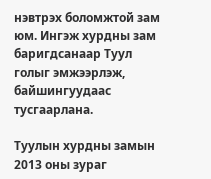нэвтрэх боломжтой зам юм. Ингэж хурдны зам баригдсанаар Туул голыг эмжээрлэж, байшингуудаас тусгаарлана.

Туулын хурдны замын 2013 оны зураг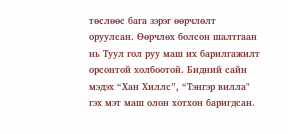төслөөс бага зэрэг өөрчлөлт оруулсан. Өөрчлөх болсон шалтгаан нь Туул гол руу маш их барилгажилт орсонтой холбоотой. Бидний сайн мэдэх “Хан Хиллс”, “Тэнгэр вилла" гэх мэт маш олон хотхон баригдсан.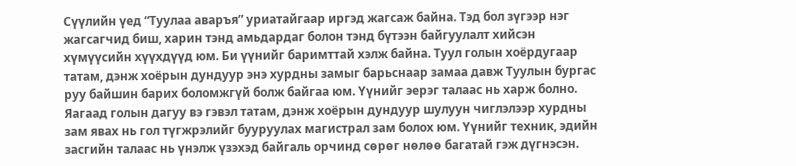Сүүлийн үед “Туулаа аваръя” уриатайгаар иргэд жагсаж байна. Тэд бол зүгээр нэг жагсагчид биш, харин тэнд амьдардаг болон тэнд бүтээн байгуулалт хийсэн хүмүүсийн хүүхдүүд юм. Би үүнийг баримттай хэлж байна. Туул голын хоёрдугаар татам, дэнж хоёрын дундуур энэ хурдны замыг барьснаар замаа давж Туулын бургас руу байшин барих боломжгүй болж байгаа юм. Үүнийг эерэг талаас нь харж болно. Яагаад голын дагуу вэ гэвэл татам, дэнж хоёрын дундуур шулуун чиглэлээр хурдны зам явах нь гол түгжрэлийг бууруулах магистрал зам болох юм. Үүнийг техник, эдийн засгийн талаас нь үнэлж үзэхэд байгаль орчинд сөрөг нөлөө багатай гэж дүгнэсэн.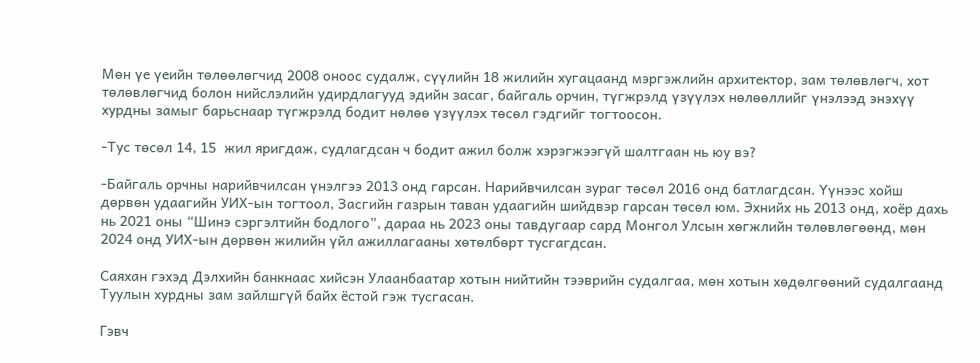Мөн үе үеийн төлөөлөгчид 2008 оноос судалж, сүүлийн 18 жилийн хугацаанд мэргэжлийн архитектор, зам төлөвлөгч, хот төлөвлөгчид болон нийслэлийн удирдлагууд эдийн засаг, байгаль орчин, түгжрэлд үзүүлэх нөлөөллийг үнэлээд энэхүү хурдны замыг барьснаар түгжрэлд бодит нөлөө үзүүлэх төсөл гэдгийг тогтоосон.

-Тус төсөл 14, 15  жил яригдаж, судлагдсан ч бодит ажил болж хэрэгжээгүй шалтгаан нь юу вэ?

-Байгаль орчны нарийвчилсан үнэлгээ 2013 онд гарсан. Нарийвчилсан зураг төсөл 2016 онд батлагдсан. Үүнээс хойш дөрвөн удаагийн УИХ-ын тогтоол, Засгийн газрын таван удаагийн шийдвэр гарсан төсөл юм. Эхнийх нь 2013 онд, хоёр дахь нь 2021 оны “Шинэ сэргэлтийн бодлого”, дараа нь 2023 оны тавдугаар сард Монгол Улсын хөгжлийн төлөвлөгөөнд, мөн 2024 онд УИХ-ын дөрвөн жилийн үйл ажиллагааны хөтөлбөрт тусгагдсан.

Саяхан гэхэд Дэлхийн банкнаас хийсэн Улаанбаатар хотын нийтийн тээврийн судалгаа, мөн хотын хөдөлгөөний судалгаанд Туулын хурдны зам зайлшгүй байх ёстой гэж тусгасан.

Гэвч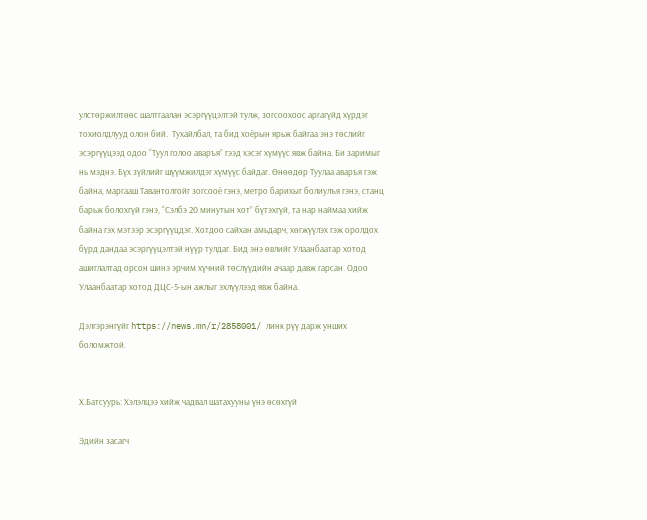улстөржилтөөс шалтгаалан эсэргүүцэлтэй тулж, зогсоохоос аргагүйд хүрдэг тохиолдлууд олон бий.  Тухайлбал, та бид хоёрын ярьж байгаа энэ төслийг эсэргүүцээд одоо “Туул голоо аваръя” гээд хэсэг хүмүүс явж байна. Би заримыг нь мэднэ. Бүх зүйлийг шүүмжилдэг хүмүүс байдаг. Өнөөдөр Туулаа аваръя гэж байна, маргааш Тавантолгойг зогсооё гэнэ, метро барихыг болиулъя гэнэ, станц барьж болохгүй гэнэ, “Сэлбэ 20 минутын хот” бүтэхгүй, та нар наймаа хийж байна гэх мэтээр эсэргүүцдэг. Хотдоо сайхан амьдарч, хөгжүүлэх гэж оролдох бүрд дандаа эсэргүүцэлтэй нүүр тулдаг. Бид энэ өвлийг Улаанбаатар хотод ашиглалтад орсон шинэ эрчим хүчний төслүүдийн ачаар давж гарсан. Одоо Улаанбаатар хотод ДЦС-5-ын ажлыг эхлүүлээд явж байна.

Дэлгэрэнгүйг https://news.mn/r/2858001/ линк рүү дарж унших боломжтой.


Х.Батсуурь: Хэлэлцээ хийж чадвал шатахууны үнэ өсөхгүй

Эдийн засагч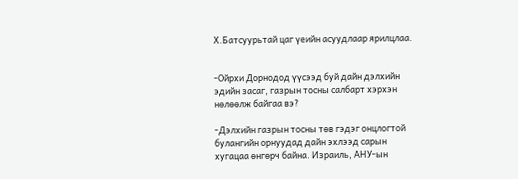Х.Батсуурьтай цаг үеийн асуудлаар ярилцлаа.


-Ойрхи Дорнодод үүсээд буй дайн дэлхийн эдийн засаг, газрын тосны салбарт хэрхэн нөлөөлж байгаа вэ?

-Дэлхийн газрын тосны төв гэдэг онцлогтой булангийн орнуудад дайн эхлээд сарын хугацаа өнгөрч байна. Израиль, АНУ-ын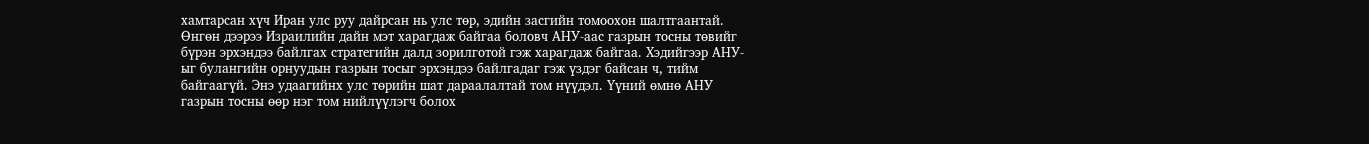хамтарсан хүч Иран улс руу дайрсан нь улс төр, эдийн засгийн томоохон шалтгаантай. Өнгөн дээрээ Израилийн дайн мэт харагдаж байгаа боловч АНУ-аас газрын тосны төвийг бүрэн эрхэндээ байлгах стратегийн далд зорилготой гэж харагдаж байгаа. Хэдийгээр АНУ-ыг булангийн орнуудын газрын тосыг эрхэндээ байлгадаг гэж үздэг байсан ч, тийм байгаагүй. Энэ удаагийнх улс төрийн шат дараалалтай том нүүдэл. Үүний өмнө АНУ газрын тосны өөр нэг том нийлүүлэгч болох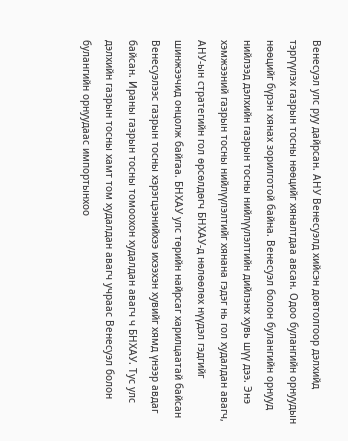Венесуэл улс руу дайрсан. АНУ Венесуэлд хийсэн довтолгоор дэлхийд тэргүүлэх газрын тосны нөөцийг хяналтдаа авсан. Одоо булангийн орнуудын нөөцийг бүрэн хянах зорилготой байна. Венесуэл болон булангийн орнууд нийлээд дэлхийн газрын тосны нийлүүлэлтийн дийлэнх хувь шүү дээ. Энэ хэмжээний газрын тосны нийлүүлэлтийг хянана гэдэг нь гол худалдан авагч, АНУ-ын стратегийн гол өрсөлдөгч БНХАУ-д нөлөөлөх нүүдэл гэдгийг шинжээчид онцолж байгаа. БНХАУ улс төрийн найрсаг харилцаатай байсан Венесуэлээс газрын тосны хэрэгцээнийхээ ихээхэн хувийг хямд үнээр авдаг байсан. Ираны газрын тосны томоохон худалдан авагч ч БНХАУ. Тус улс дэлхийн газрын тосны хамт том худалдан авагч учраас Венесуэл болон булангийн орнуудаас импортынхоо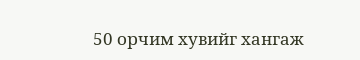50 орчим хувийг хангаж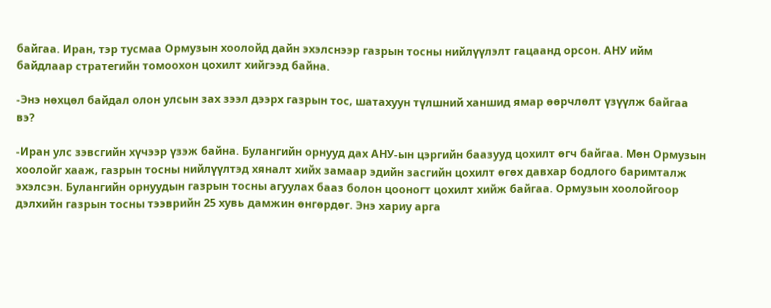байгаа. Иран, тэр тусмаа Ормузын хоолойд дайн эхэлснээр газрын тосны нийлүүлэлт гацаанд орсон. АНУ ийм байдлаар стратегийн томоохон цохилт хийгээд байна.

-Энэ нөхцөл байдал олон улсын зах зээл дээрх газрын тос, шатахуун түлшний ханшид ямар өөрчлөлт үзүүлж байгаа вэ?

-Иран улс зэвсгийн хүчээр үзэж байна. Булангийн орнууд дах АНУ-ын цэргийн баазууд цохилт өгч байгаа. Мөн Ормузын хоолойг хааж, газрын тосны нийлүүлтэд хяналт хийх замаар эдийн засгийн цохилт өгөх давхар бодлого баримталж эхэлсэн. Булангийн орнуудын газрын тосны агуулах бааз болон цооногт цохилт хийж байгаа. Ормузын хоолойгоор дэлхийн газрын тосны тээврийн 25 хувь дамжин өнгөрдөг. Энэ хариу арга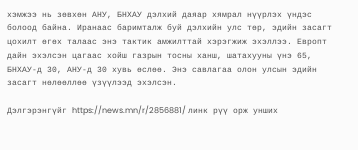хэмжээ нь зөвхөн АНУ, БНХАУ дэлхий даяар хямрал нүүрлэх үндэс болоод байна. Иранаас баримталж буй дэлхийн улс төр, эдийн засагт цохилт өгөх талаас энэ тактик амжилттай хэрэгжиж эхэллээ. Европт дайн эхэлсэн цагаас хойш газрын тосны ханш, шатахууны үнэ 65, БНХАУ-д 30, АНУ-д 30 хувь өслөө. Энэ савлагаа олон улсын эдийн засагт нөлөөллөө үзүүлээд эхэлсэн.

Дэлгэрэнгүйг https://news.mn/r/2856881/ линк рүү орж унших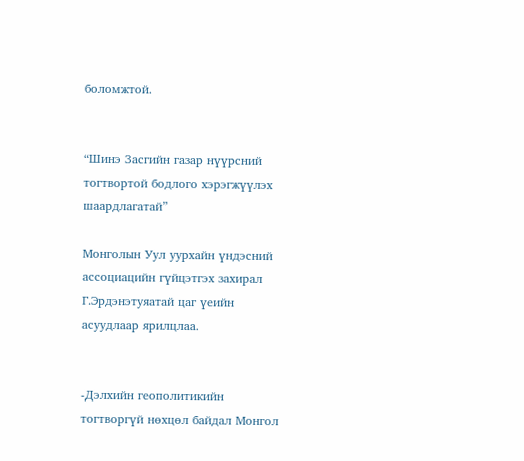боломжтой.


“Шинэ Засгийн газар нүүрсний тогтвортой бодлого хэрэгжүүлэх шаардлагатай”

Монголын Уул уурхайн үндэсний ассоциацийн гүйцэтгэх захирал Г.Эрдэнэтуяатай цаг үеийн асуудлаар ярилцлаа.


-Дэлхийн геополитикийн тогтворгүй нөхцөл байдал Монгол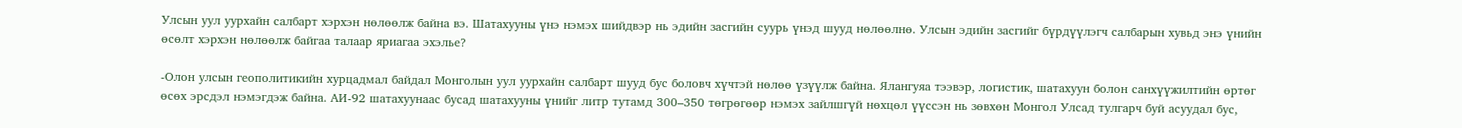Улсын уул уурхайн салбарт хэрхэн нөлөөлж байна вэ. Шатахууны үнэ нэмэх шийдвэр нь эдийн засгийн суурь үнэд шууд нөлөөлнө. Улсын эдийн засгийг бүрдүүлэгч салбарын хувьд энэ үнийн өсөлт хэрхэн нөлөөлж байгаа талаар яриагаа эхэлье?

-Олон улсын геополитикийн хурцадмал байдал Монголын уул уурхайн салбарт шууд бус боловч хүчтэй нөлөө үзүүлж байна. Ялангуяа тээвэр, логистик, шатахуун болон санхүүжилтийн өртөг өсөх эрсдэл нэмэгдэж байна. АИ-92 шатахуунаас бусад шатахууны үнийг литр тутамд 300–350 төгрөгөөр нэмэх зайлшгүй нөхцөл үүссэн нь зөвхөн Монгол Улсад тулгарч буй асуудал бус,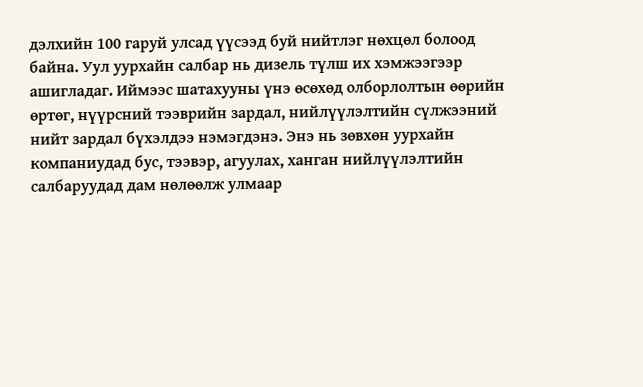дэлхийн 100 гаруй улсад үүсээд буй нийтлэг нөхцөл болоод байна. Уул уурхайн салбар нь дизель түлш их хэмжээгээр ашигладаг. Иймээс шатахууны үнэ өсөхөд олборлолтын өөрийн өртөг, нүүрсний тээврийн зардал, нийлүүлэлтийн сүлжээний нийт зардал бүхэлдээ нэмэгдэнэ. Энэ нь зөвхөн уурхайн компаниудад бус, тээвэр, агуулах, ханган нийлүүлэлтийн салбаруудад дам нөлөөлж улмаар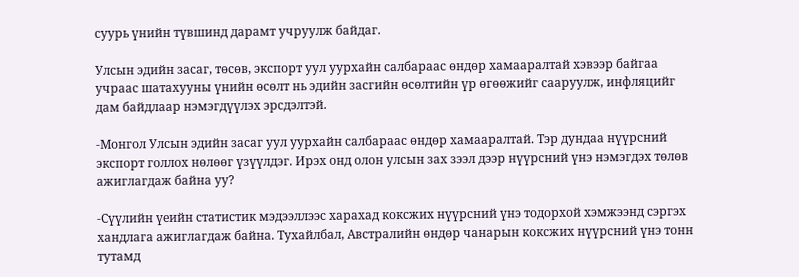суурь үнийн түвшинд дарамт учруулж байдаг.

Улсын эдийн засаг, төсөв, экспорт уул уурхайн салбараас өндөр хамааралтай хэвээр байгаа учраас шатахууны үнийн өсөлт нь эдийн засгийн өсөлтийн үр өгөөжийг сааруулж, инфляцийг дам байдлаар нэмэгдүүлэх эрсдэлтэй.

-Монгол Улсын эдийн засаг уул уурхайн салбараас өндөр хамааралтай. Тэр дундаа нүүрсний экспорт голлох нөлөөг үзүүлдэг. Ирэх онд олон улсын зах зээл дээр нүүрсний үнэ нэмэгдэх төлөв ажиглагдаж байна уу?

-Сүүлийн үеийн статистик мэдээллээс харахад коксжих нүүрсний үнэ тодорхой хэмжээнд сэргэх хандлага ажиглагдаж байна. Тухайлбал, Австралийн өндөр чанарын коксжих нүүрсний үнэ тонн тутамд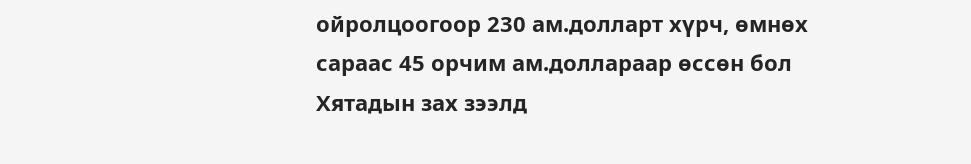ойролцоогоор 230 ам.долларт хүрч, өмнөх сараас 45 орчим ам.доллараар өссөн бол Хятадын зах зээлд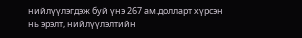нийлүүлэгдэж буй үнэ 267 ам.долларт хүрсэн нь эрэлт, нийлүүлэлтийн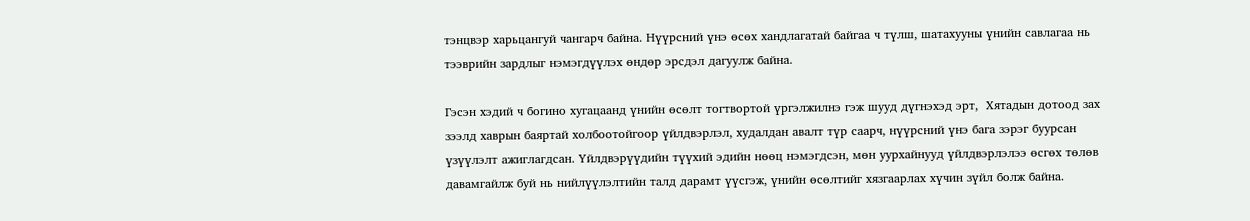тэнцвэр харьцангуй чангарч байна. Нүүрсний үнэ өсөх хандлагатай байгаа ч түлш, шатахууны үнийн савлагаа нь тээврийн зардлыг нэмэгдүүлэх өндөр эрсдэл дагуулж байна.

Гэсэн хэдий ч богино хугацаанд үнийн өсөлт тогтвортой үргэлжилнэ гэж шууд дүгнэхэд эрт,  Хятадын дотоод зах зээлд хаврын баяртай холбоотойгоор үйлдвэрлэл, худалдан авалт түр саарч, нүүрсний үнэ бага зэрэг буурсан үзүүлэлт ажиглагдсан. Үйлдвэрүүдийн түүхий эдийн нөөц нэмэгдсэн, мөн уурхайнууд үйлдвэрлэлээ өсгөх төлөв давамгайлж буй нь нийлүүлэлтийн талд дарамт үүсгэж, үнийн өсөлтийг хязгаарлах хүчин зүйл болж байна.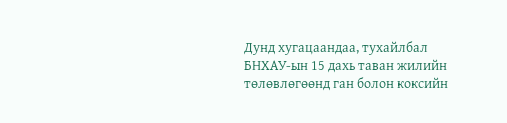Дунд хугацаандаа, тухайлбал БНХАУ-ын 15 дахь таван жилийн төлөвлөгөөнд ган болон коксийн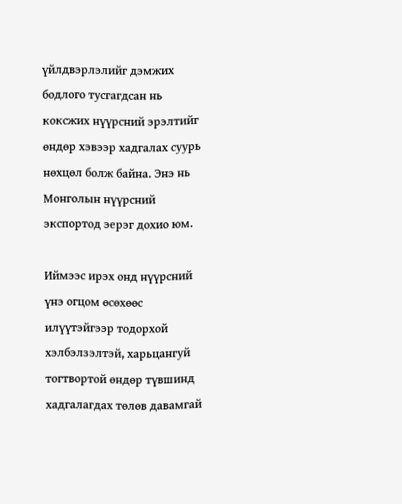үйлдвэрлэлийг дэмжих бодлого тусгагдсан нь коксжих нүүрсний эрэлтийг өндөр хэвээр хадгалах суурь нөхцөл болж байна. Энэ нь Монголын нүүрсний экспортод эерэг дохио юм.

Иймээс ирэх онд нүүрсний үнэ огцом өсөхөөс илүүтэйгээр тодорхой хэлбэлзэлтэй, харьцангуй тогтвортой өндөр түвшинд хадгалагдах төлөв давамгай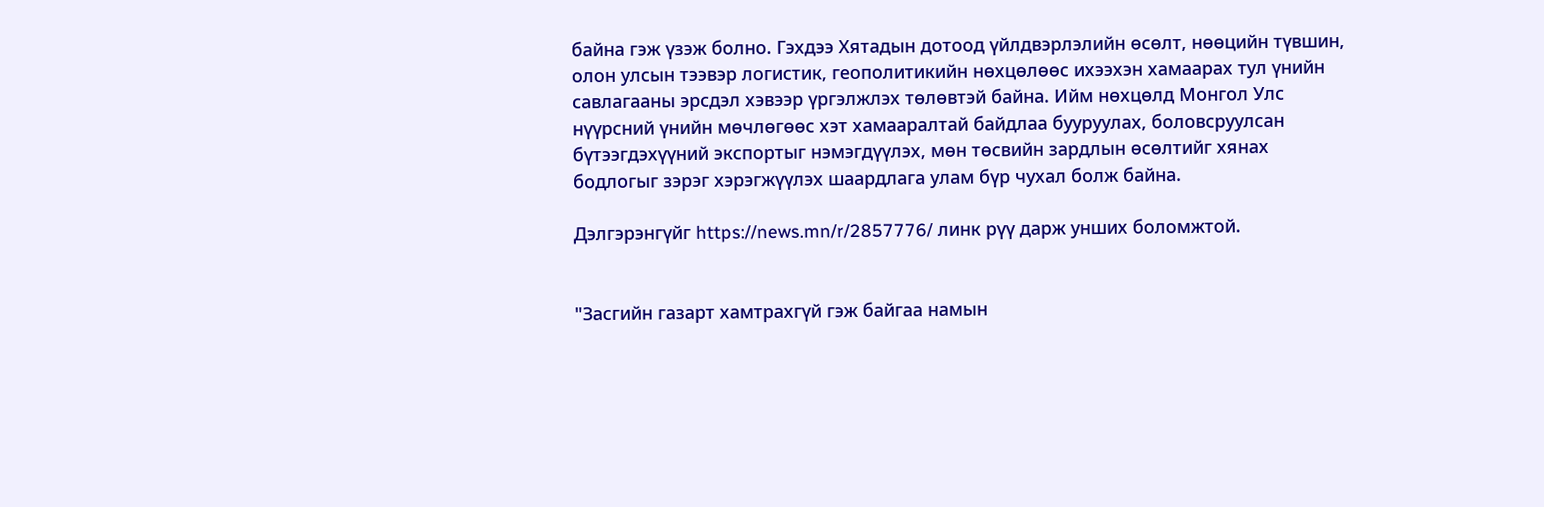байна гэж үзэж болно. Гэхдээ Хятадын дотоод үйлдвэрлэлийн өсөлт, нөөцийн түвшин, олон улсын тээвэр логистик, геополитикийн нөхцөлөөс ихээхэн хамаарах тул үнийн савлагааны эрсдэл хэвээр үргэлжлэх төлөвтэй байна. Ийм нөхцөлд Монгол Улс нүүрсний үнийн мөчлөгөөс хэт хамааралтай байдлаа бууруулах, боловсруулсан бүтээгдэхүүний экспортыг нэмэгдүүлэх, мөн төсвийн зардлын өсөлтийг хянах бодлогыг зэрэг хэрэгжүүлэх шаардлага улам бүр чухал болж байна.

Дэлгэрэнгүйг https://news.mn/r/2857776/ линк рүү дарж унших боломжтой.


"Засгийн газарт хамтрахгүй гэж байгаа намын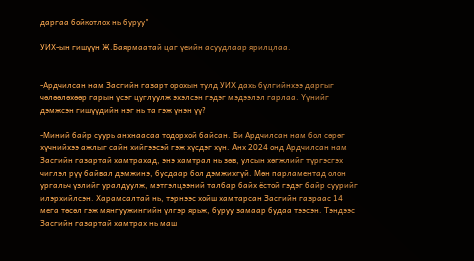даргаа бойкотлох нь буруу"

УИХ-ын гишүүн Ж.Баярмаатай цаг үеийн асуудлаар ярилцлаа.


-Ардчилсан нам Засгийн газарт орохын тулд УИХ дахь бүлгийнхээ даргыг чөлөөлөхөөр гарын үсэг цуглуулж эхэлсэн гэдэг мэдээлэл гарлаа. Үүнийг дэмжсэн гишүүдийн нэг нь та гэж үнэн үү?

-Миний байр суурь анхнаасаа тодорхой байсан. Би Ардчилсан нам бол сөрөг хүчнийхээ ажлыг сайн хийгээсэй гэж хүсдэг хүн. Анх 2024 онд Ардчилсан нам Засгийн газартай хамтрахад, энэ хамтрал нь зөв, улсын хөгжлийг түргэсгэх чиглэл рүү байвал дэмжинэ, бусдаар бол дэмжихгүй. Мөн парламентад олон ургальч үзлийг уралдуулж, мэтгэлцээний талбар байх ёстой гэдэг байр суурийг илэрхийлсэн. Харамсалтай нь, тэрнээс хойш хамтарсан Засгийн газраас 14 мега төсөл гэж мянгуужингийн үлгэр ярьж, буруу замаар будаа тээсэн. Тэндээс Засгийн газартай хамтрах нь маш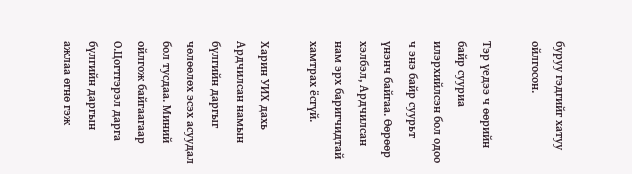буруу гэдгийг хатуу ойлгосон.

Тэр үедээ ч өөрийн байр сууриа илэрхийлсэн бол одоо ч энэ байр суурьт үнэнч байгаа. Өөрөөр хэлбэл, Ардчилсан нам эрх баригчидтай хамтрах ёсгүй.

Харин УИХ дахь Ардчилсан намын бүлгийн даргыг чөлөөлөх эсэх асуудал бол тусдаа. Миний ойлгож байгаагаар О.Цогтгэрэл дарга бүлгийн даргын ажлаа өгнө гэж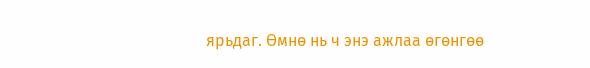ярьдаг. Өмнө нь ч энэ ажлаа өгөнгөө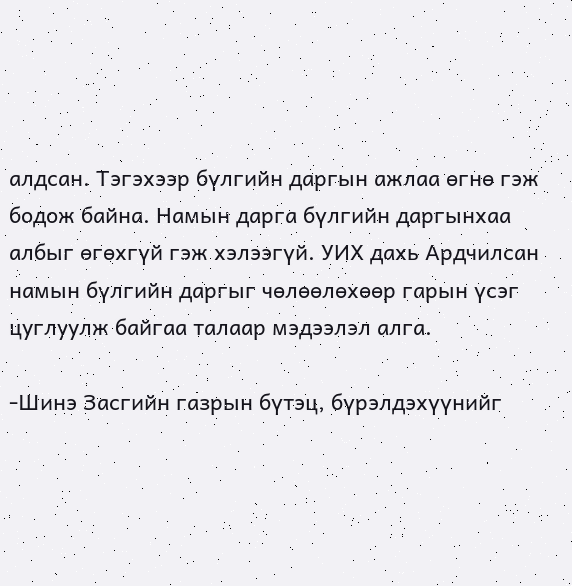алдсан. Тэгэхээр бүлгийн даргын ажлаа өгнө гэж бодож байна. Намын дарга бүлгийн даргынхаа албыг өгөхгүй гэж хэлээгүй. УИХ дахь Ардчилсан намын бүлгийн даргыг чөлөөлөхөөр гарын үсэг цуглуулж байгаа талаар мэдээлэл алга.

-Шинэ Засгийн газрын бүтэц, бүрэлдэхүүнийг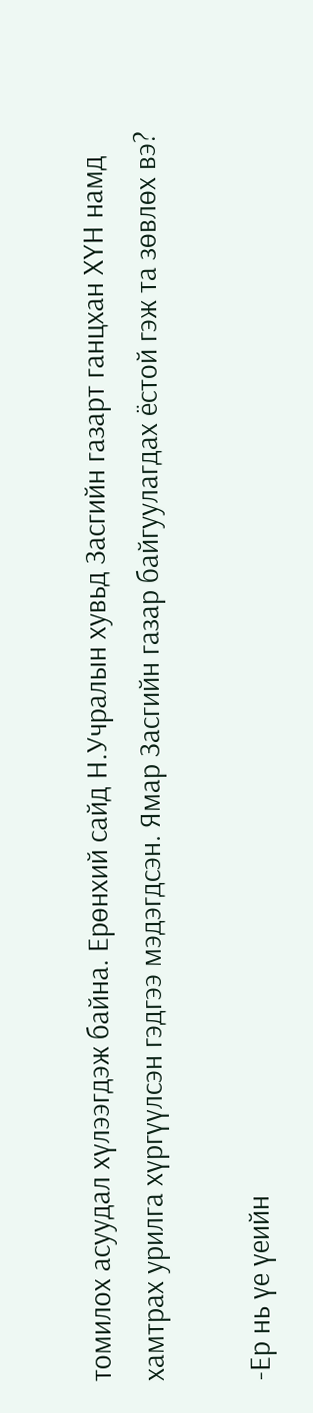томилох асуудал хүлээгдэж байна. Ерөнхий сайд Н.Учралын хувьд Засгийн газарт ганцхан ХҮН намд хамтрах урилга хүргүүлсэн гэдгээ мэдэгдсэн. Ямар Засгийн газар байгуулагдах ёстой гэж та зөвлөх вэ?

-Ер нь үе үеийн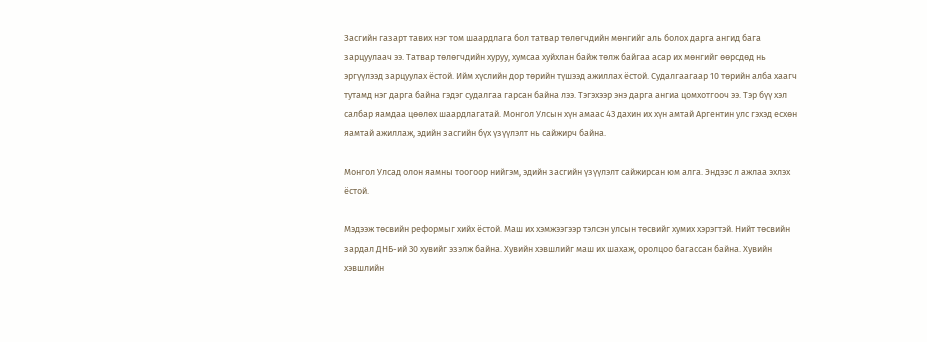Засгийн газарт тавих нэг том шаардлага бол татвар төлөгчдийн мөнгийг аль болох дарга ангид бага зарцуулаач ээ. Татвар төлөгчдийн хуруу, хумсаа хуйхлан байж төлж байгаа асар их мөнгийг өөрсдөд нь эргүүлээд зарцуулах ёстой. Ийм хүслийн дор төрийн түшээд ажиллах ёстой. Судалгаагаар 10 төрийн алба хаагч тутамд нэг дарга байна гэдэг судалгаа гарсан байна лээ. Тэгэхээр энэ дарга ангиа цомхотгооч ээ. Тэр бүү хэл салбар яамдаа цөөлөх шаардлагатай. Монгол Улсын хүн амаас 43 дахин их хүн амтай Аргентин улс гэхэд есхөн яамтай ажиллаж, эдийн засгийн бүх үзүүлэлт нь сайжирч байна.

Монгол Улсад олон яамны тоогоор нийгэм, эдийн засгийн үзүүлэлт сайжирсан юм алга. Эндээс л ажлаа эхлэх ёстой.

Мэдээж төсвийн реформыг хийх ёстой. Маш их хэмжээгээр тэлсэн улсын төсвийг хумих хэрэгтэй. Нийт төсвийн зардал ДНБ-ий 30 хувийг эзэлж байна. Хувийн хэвшлийг маш их шахаж, оролцоо багассан байна. Хувийн хэвшлийн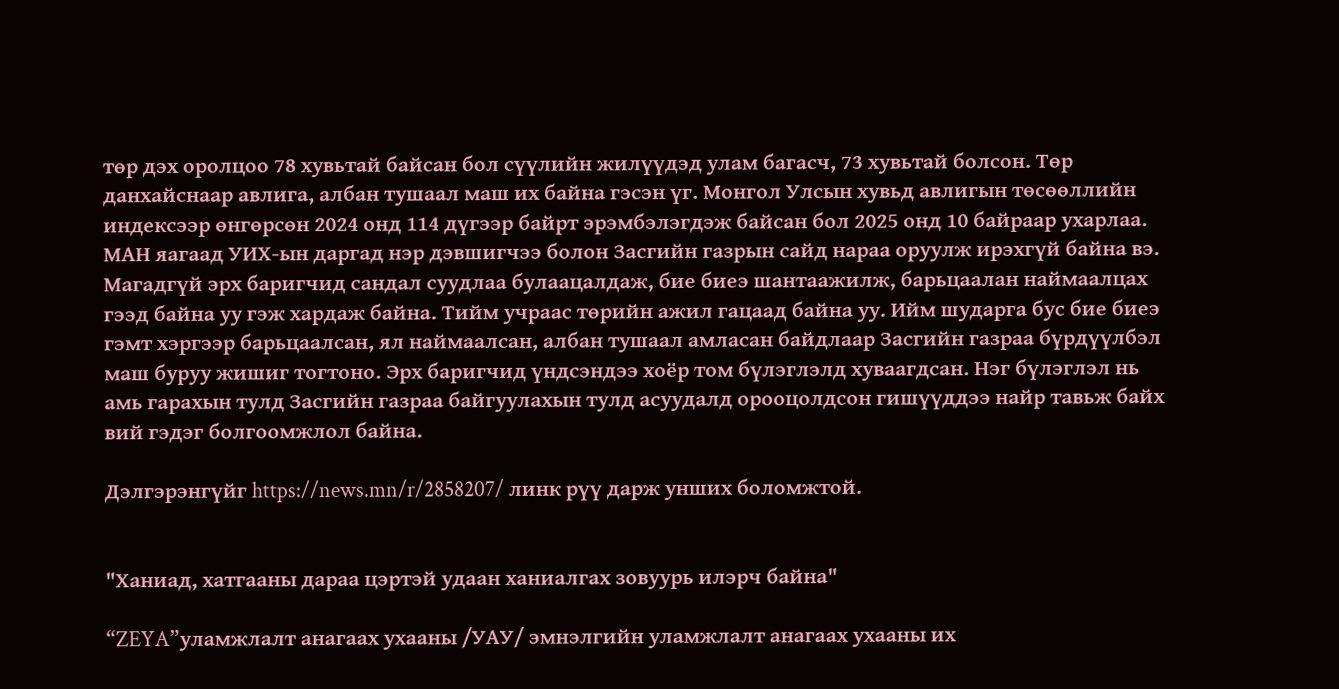төр дэх оролцоо 78 хувьтай байсан бол сүүлийн жилүүдэд улам багасч, 73 хувьтай болсон. Төр данхайснаар авлига, албан тушаал маш их байна гэсэн үг. Монгол Улсын хувьд авлигын төсөөллийн индексээр өнгөрсөн 2024 онд 114 дүгээр байрт эрэмбэлэгдэж байсан бол 2025 онд 10 байраар ухарлаа. МАН яагаад УИХ-ын даргад нэр дэвшигчээ болон Засгийн газрын сайд нараа оруулж ирэхгүй байна вэ. Магадгүй эрх баригчид сандал суудлаа булаацалдаж, бие биеэ шантаажилж, барьцаалан наймаалцах гээд байна уу гэж хардаж байна. Тийм учраас төрийн ажил гацаад байна уу. Ийм шударга бус бие биеэ гэмт хэргээр барьцаалсан, ял наймаалсан, албан тушаал амласан байдлаар Засгийн газраа бүрдүүлбэл маш буруу жишиг тогтоно. Эрх баригчид үндсэндээ хоёр том бүлэглэлд хуваагдсан. Нэг бүлэглэл нь амь гарахын тулд Засгийн газраа байгуулахын тулд асуудалд орооцолдсон гишүүддээ найр тавьж байх вий гэдэг болгоомжлол байна.

Дэлгэрэнгүйг https://news.mn/r/2858207/ линк рүү дарж унших боломжтой.


"Ханиад, хатгааны дараа цэртэй удаан ханиалгах зовуурь илэрч байна"

“ZEYA”уламжлалт анагаах ухааны /УАУ/ эмнэлгийн уламжлалт анагаах ухааны их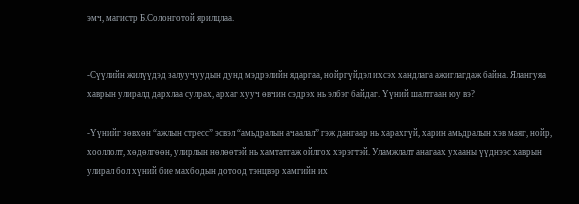эмч, магистр Б.Солонготой ярилцлаа.


-Сүүлийн жилүүдэд залуучуудын дунд мэдрэлийн ядаргаа, нойргүйдэл ихсэх хандлага ажиглагдаж байна. Ялангуяа хаврын улиралд дархлаа сулрах, архаг хууч өвчин сэдрэх нь элбэг байдаг. Үүний шалтгаан юу вэ?

-Үүнийг зөвхөн “ажлын стресс” эсвэл “амьдралын ачаалал” гэж дангаар нь харахгүй, харин амьдралын хэв маяг, нойр, хооллолт, хөдөлгөөн, улирлын нөлөөтэй нь хамтатгаж ойлгох хэрэгтэй. Уламжлалт анагаах ухааны үүднээс хаврын улирал бол хүний бие махбодын дотоод тэнцвэр хамгийн их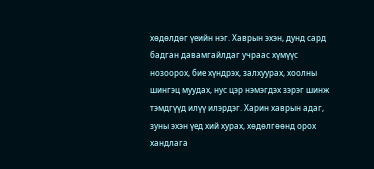хөдөлдөг үеийн нэг. Хаврын эхэн, дунд сард бадган давамгайлдаг учраас хүмүүс нозоорох, бие хүндрэх, залхуурах, хоолны шингэц муудах, нус цэр нэмэгдэх зэрэг шинж тэмдгүүд илүү илэрдэг. Харин хаврын адаг, зуны эхэн үед хий хурах, хөдөлгөөнд орох хандлага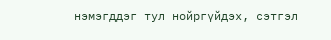нэмэгддэг тул нойргүйдэх, сэтгэл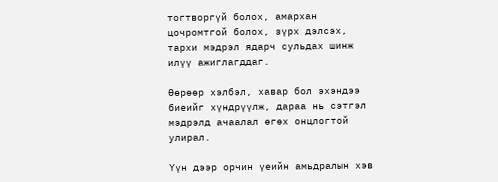тогтворгүй болох, амархан цочромтгой болох, зүрх дэлсэх, тархи мэдрэл ядарч сульдах шинж илүү ажиглагддаг.

Өөрөөр хэлбэл, хавар бол эхэндээ биеийг хүндрүүлж, дараа нь сэтгэл мэдрэлд ачаалал өгөх онцлогтой улирал.

Үүн дээр орчин үеийн амьдралын хэв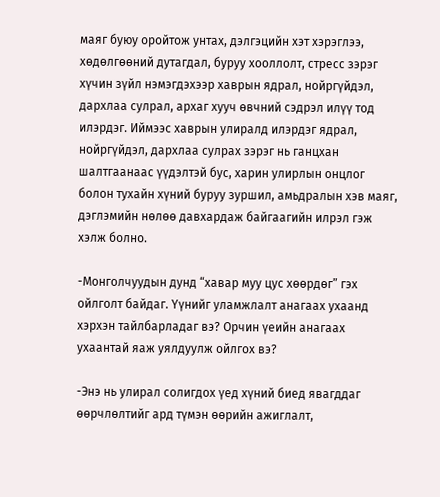маяг буюу оройтож унтах, дэлгэцийн хэт хэрэглээ, хөдөлгөөний дутагдал, буруу хооллолт, стресс зэрэг хүчин зүйл нэмэгдэхээр хаврын ядрал, нойргүйдэл, дархлаа сулрал, архаг хууч өвчний сэдрэл илүү тод илэрдэг. Иймээс хаврын улиралд илэрдэг ядрал, нойргүйдэл, дархлаа сулрах зэрэг нь ганцхан шалтгаанаас үүдэлтэй бус, харин улирлын онцлог болон тухайн хүний буруу зуршил, амьдралын хэв маяг, дэглэмийн нөлөө давхардаж байгаагийн илрэл гэж хэлж болно.

-Монголчуудын дунд “хавар муу цус хөөрдөг” гэх ойлголт байдаг. Үүнийг уламжлалт анагаах ухаанд хэрхэн тайлбарладаг вэ? Орчин үеийн анагаах ухаантай яаж уялдуулж ойлгох вэ?

-Энэ нь улирал солигдох үед хүний биед явагддаг өөрчлөлтийг ард түмэн өөрийн ажиглалт,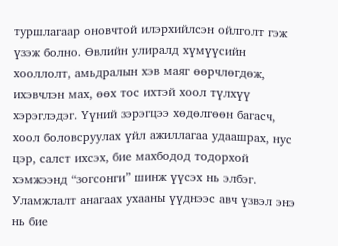туршлагаар оновчтой илэрхийлсэн ойлголт гэж үзэж болно. Өвлийн улиралд хүмүүсийн хооллолт, амьдралын хэв маяг өөрчлөгдөж, ихэвчлэн мах, өөх тос ихтэй хоол түлхүү хэрэглэдэг. Үүний зэрэгцээ хөдөлгөөн багасч, хоол боловсруулах үйл ажиллагаа удаашрах, нус цэр, салст ихсэх, бие махбодод тодорхой хэмжээнд “зогсонги” шинж үүсэх нь элбэг. Уламжлалт анагаах ухааны үүднээс авч үзвэл энэ нь бие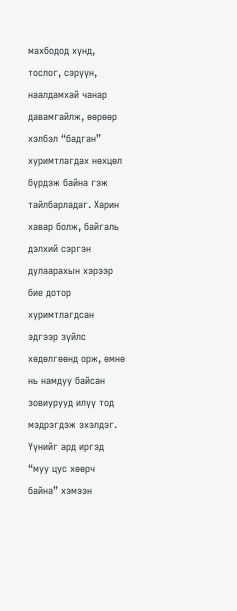махбодод хүнд, тослог, сэрүүн, наалдамхай чанар давамгайлж, өөрөөр хэлбэл “бадган” хуримтлагдах нөхцөл бүрдэж байна гэж тайлбарладаг. Харин хавар болж, байгаль дэлхий сэргэн дулаарахын хэрээр бие дотор хуримтлагдсан эдгээр зүйлс хөдөлгөөнд орж, өмнө нь намдуу байсан зовиурууд илүү тод мэдрэгдэж эхэлдэг. Үүнийг ард иргэд “муу цус хөөрч байна” хэмээн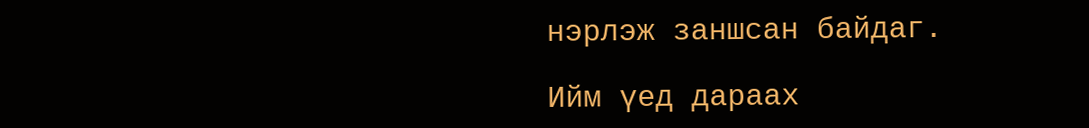нэрлэж заншсан байдаг.

Ийм үед дараах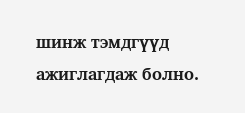шинж тэмдгүүд ажиглагдаж болно.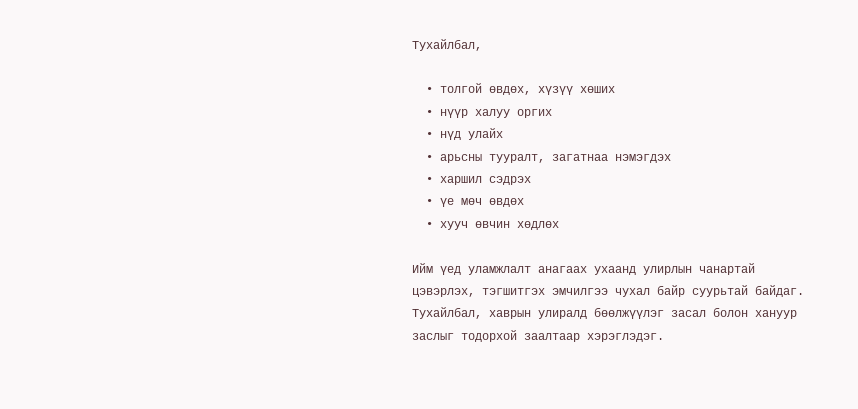Тухайлбал,

  • толгой өвдөх, хүзүү хөших
  • нүүр халуу оргих
  • нүд улайх
  • арьсны тууралт, загатнаа нэмэгдэх
  • харшил сэдрэх
  • үе мөч өвдөх
  • хууч өвчин хөдлөх

Ийм үед уламжлалт анагаах ухаанд улирлын чанартай цэвэрлэх, тэгшитгэх эмчилгээ чухал байр суурьтай байдаг. Тухайлбал, хаврын улиралд бөөлжүүлэг засал болон хануур заслыг тодорхой заалтаар хэрэглэдэг.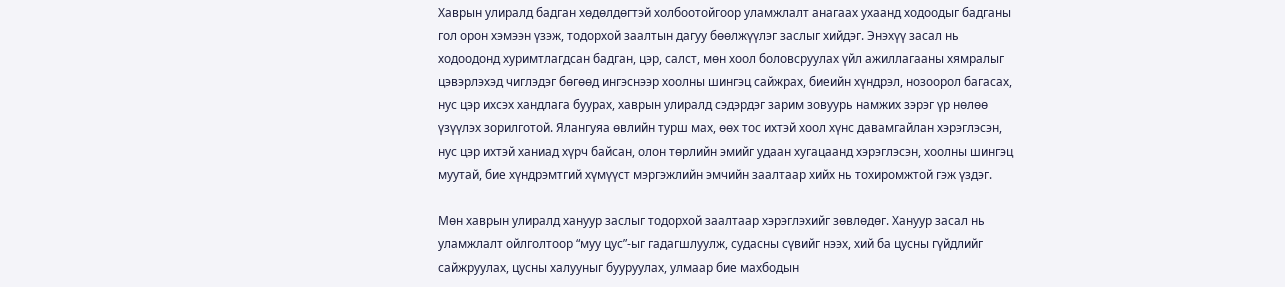Хаврын улиралд бадган хөдөлдөгтэй холбоотойгоор уламжлалт анагаах ухаанд ходоодыг бадганы гол орон хэмээн үзэж, тодорхой заалтын дагуу бөөлжүүлэг заслыг хийдэг. Энэхүү засал нь ходоодонд хуримтлагдсан бадган, цэр, салст, мөн хоол боловсруулах үйл ажиллагааны хямралыг цэвэрлэхэд чиглэдэг бөгөөд ингэснээр хоолны шингэц сайжрах, биеийн хүндрэл, нозоорол багасах, нус цэр ихсэх хандлага буурах, хаврын улиралд сэдэрдэг зарим зовуурь намжих зэрэг үр нөлөө үзүүлэх зорилготой. Ялангуяа өвлийн турш мах, өөх тос ихтэй хоол хүнс давамгайлан хэрэглэсэн, нус цэр ихтэй ханиад хүрч байсан, олон төрлийн эмийг удаан хугацаанд хэрэглэсэн, хоолны шингэц муутай, бие хүндрэмтгий хүмүүст мэргэжлийн эмчийн заалтаар хийх нь тохиромжтой гэж үздэг.

Мөн хаврын улиралд хануур заслыг тодорхой заалтаар хэрэглэхийг зөвлөдөг. Хануур засал нь уламжлалт ойлголтоор “муу цус”-ыг гадагшлуулж, судасны сүвийг нээх, хий ба цусны гүйдлийг сайжруулах, цусны халууныг бууруулах, улмаар бие махбодын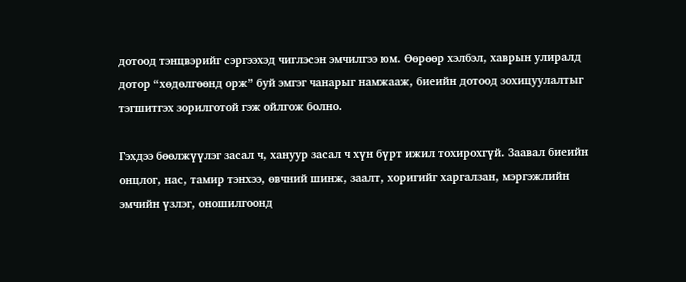дотоод тэнцвэрийг сэргээхэд чиглэсэн эмчилгээ юм. Өөрөөр хэлбэл, хаврын улиралд дотор “хөдөлгөөнд орж” буй эмгэг чанарыг намжааж, биеийн дотоод зохицуулалтыг тэгшитгэх зорилготой гэж ойлгож болно.

Гэхдээ бөөлжүүлэг засал ч, хануур засал ч хүн бүрт ижил тохирохгүй. Заавал биеийн онцлог, нас, тамир тэнхээ, өвчний шинж, заалт, хоригийг харгалзан, мэргэжлийн эмчийн үзлэг, оношилгоонд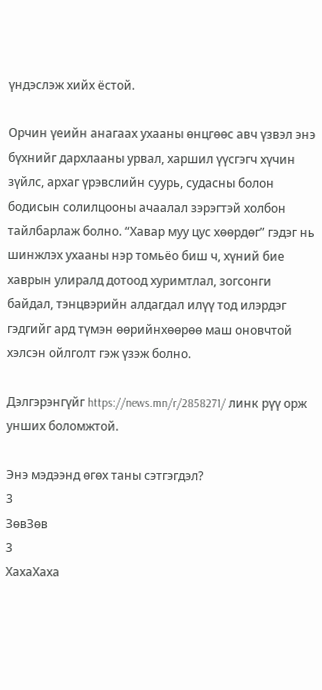үндэслэж хийх ёстой.

Орчин үеийн анагаах ухааны өнцгөөс авч үзвэл энэ бүхнийг дархлааны урвал, харшил үүсгэгч хүчин зүйлс, архаг үрэвслийн суурь, судасны болон бодисын солилцооны ачаалал зэрэгтэй холбон тайлбарлаж болно. “Хавар муу цус хөөрдөг” гэдэг нь шинжлэх ухааны нэр томьёо биш ч, хүний бие хаврын улиралд дотоод хуримтлал, зогсонги байдал, тэнцвэрийн алдагдал илүү тод илэрдэг гэдгийг ард түмэн өөрийнхөөрөө маш оновчтой хэлсэн ойлголт гэж үзэж болно.

Дэлгэрэнгүйг https://news.mn/r/2858271/ линк рүү орж унших боломжтой.

Энэ мэдээнд өгөх таны сэтгэгдэл?
3
ЗөвЗөв
3
ХахаХаха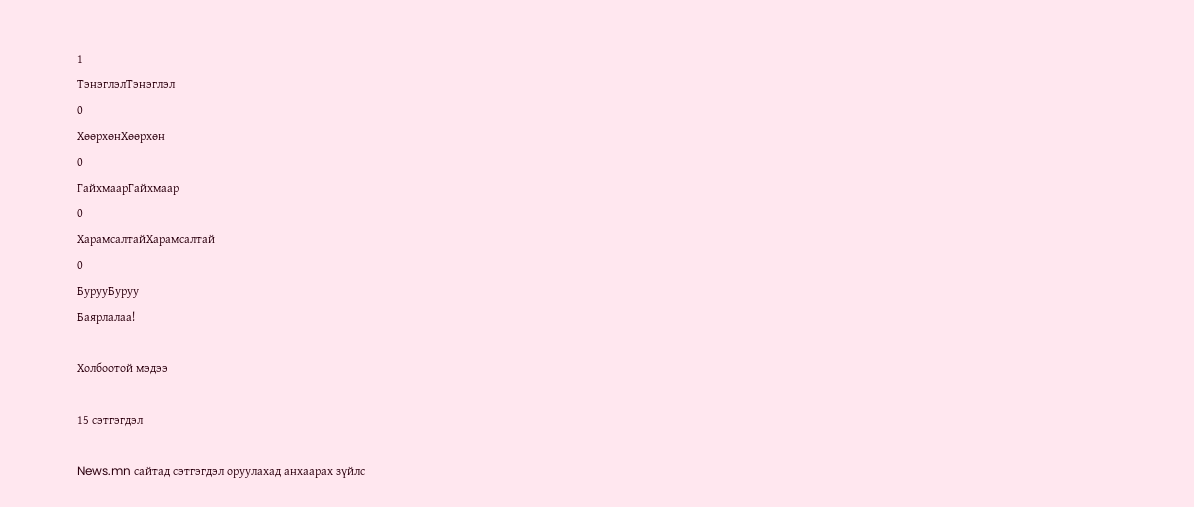1
ТэнэглэлТэнэглэл
0
ХөөрхөнХөөрхөн
0
ГайхмаарГайхмаар
0
ХарамсалтайХарамсалтай
0
БурууБуруу
Баярлалаа!

Холбоотой мэдээ

15 сэтгэгдэл

News.mn сайтад сэтгэгдэл оруулахад анхаарах зүйлс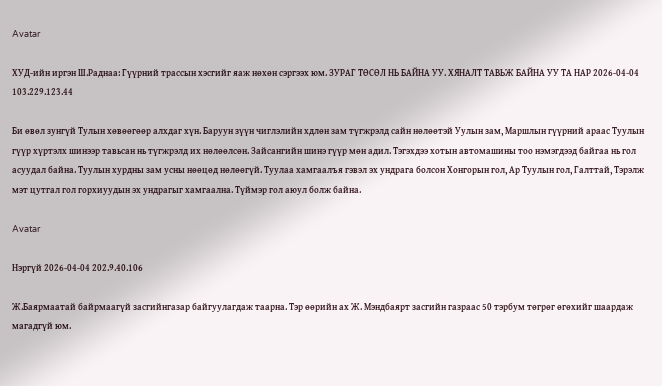Avatar

ХУД-ийн иргэн Ш.Раднаа: Гүүрний трассын хэсгийг яаж нөхөн сэргээх юм. ЗУРАГ ТӨСӨЛ НЬ БАЙНА УУ. ХЯНАЛТ ТАВЬЖ БАЙНА УУ ТА НАР 2026-04-04 103.229.123.44

Би өвөл зунгүй Тулын хөвөөгөөр алхдаг хүн. Баруун зүүн чиглэлийн хдлөн зам түгжрэлд сайн нөлөөтэй Уулын зам, Маршлын гүүрний араас Туулын гүүр хүртэлх шинээр тавьсан нь түгжрэлд их нөлөөлсөн. Зайсангийн шинэ гүүр мөн адил. Тэгэхдээ хотын автомашины тоо нэмэгдээд байгаа нь гол асуудал байна. Туулын хурдны зам усны нөөцөд нөлөөгүй. Туулаа хамгаалъя гэвэл эх ундрага болсон Хонгорын гол, Ар Туулын гол, Галттай, Тэрэлж мэт цутгал гол горхиуудын эх ундрагыг хамгаална. Түймэр гол аюул болж байна.

Avatar

Нэргүй 2026-04-04 202.9.40.106

Ж.Баярмаатай байрмаагүй засгийнгазар байгуулагдаж таарна. Тэр өөрийн ах Ж. Мэндбаярт засгийн газраас 50 тэрбум төгрөг өгөхийг шаардаж магадгүй юм.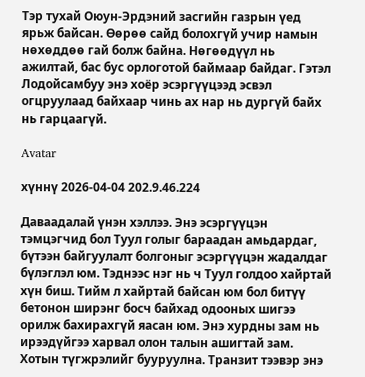Тэр тухай Оюун-Эрдэний засгийн газрын үед ярьж байсан. Өөрөө сайд болохгүй учир намын нөхөддөө гай болж байна. Нөгөөдүүл нь ажилтай, бас бус орлоготой баймаар байдаг. Гэтэл Лодойсамбуу энэ хоёр эсэргүүцээд эсвэл огцруулаад байхаар чинь ах нар нь дургүй байх нь гарцаагүй.

Avatar

хүннү 2026-04-04 202.9.46.224

Даваадалай үнэн хэллээ. Энэ эсэргүүцэн тэмцэгчид бол Туул голыг бараадан амьдардаг, бүтээн байгуулалт болгоныг эсэргүүцэн жадалдаг бүлэглэл юм. Тэднээс нэг нь ч Туул голдоо хайртай хүн биш. Тийм л хайртай байсан юм бол битүү бетонон ширэнг босч байхад одооных шигээ орилж бахирахгүй яасан юм. Энэ хурдны зам нь ирээдүйгээ харвал олон талын ашигтай зам. Хотын түгжрэлийг бууруулна. Транзит тээвэр энэ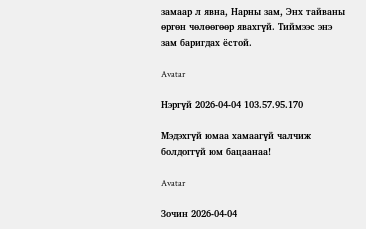замаар л явна, Нарны зам, Энх тайваны өргөн чөлөөгөөр явахгүй. Тиймээс энэ зам баригдах ёстой.

Avatar

Нэргүй 2026-04-04 103.57.95.170

Мэдэхгүй юмаа хамаагүй чалчиж болдоггүй юм бацаанаа!

Avatar

Зочин 2026-04-04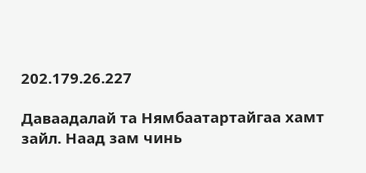202.179.26.227

Даваадалай та Нямбаатартайгаа хамт зайл. Наад зам чинь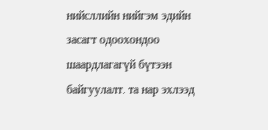нийсллийн нийгэм эдийн засагт одоохондоо шаардлагагүй бүтээн байгуулалт. та нар эхлээд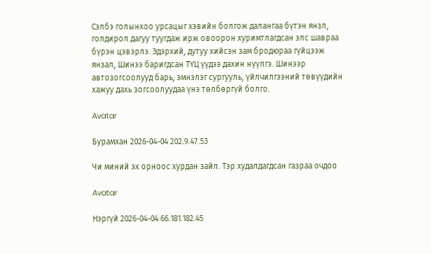Сэлбэ голынхоо урсацыг хэвийн болгож далангаа бүтэн янзл, голдирол дагуу туугдаж ирж овоорон хуримтлагдсан элс шавраа бүрэн цэвэрлэ. Эдэрхий, дутуу хийсэн зам бродюраа гүйцээж янзал, Шинээ баригдсан ТҮЦ үүдээ дахин нүүлгэ. Шинээр автозогсоолууд барь, эмнэлэг сургууль, үйлчилгээний төвүүдийн хажуу дахь зогсоолуудаа үнэ төлбөргүй болго.

Avatar

Бурамхан 2026-04-04 202.9.47.53

Чи миний эх орноос хурдан зайл. Тэр худалдагдсан газраа очдоо

Avatar

Нэргүй 2026-04-04 66.181.182.45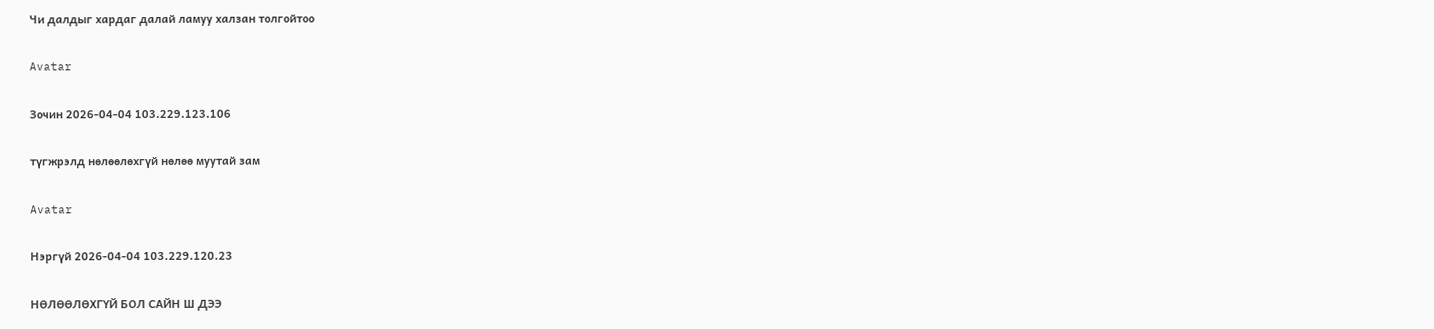Чи далдыг хардаг далай ламуу халзан толгойтоо

Avatar

Зочин 2026-04-04 103.229.123.106

түгжрэлд нөлөөлөхгүй нөлөө муутай зам

Avatar

Нэргүй 2026-04-04 103.229.120.23

НӨЛӨӨЛӨХГҮЙ БОЛ САЙН Ш ДЭЭ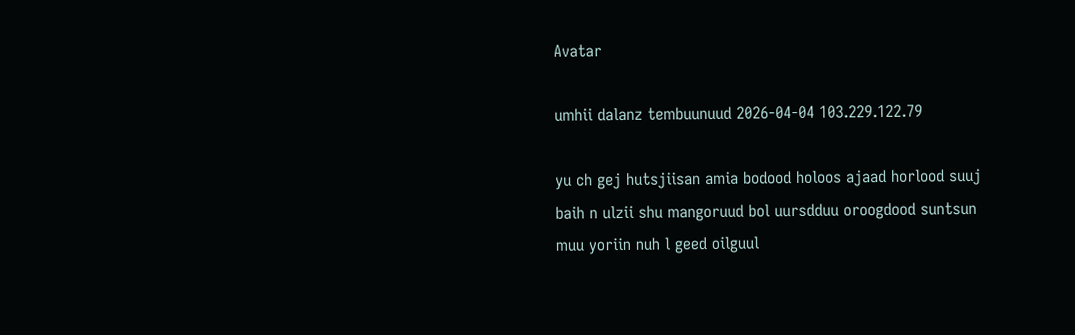Avatar

umhii dalanz tembuunuud 2026-04-04 103.229.122.79

yu ch gej hutsjiisan amia bodood holoos ajaad horlood suuj baih n ulzii shu mangoruud bol uursdduu oroogdood suntsun muu yoriin nuh l geed oilguul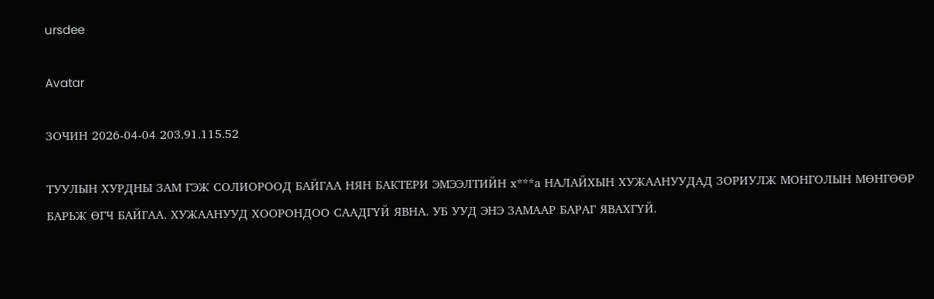ursdee

Avatar

ЗОЧИН 2026-04-04 203.91.115.52

ТУУЛЫН ХУРДНЫ ЗАМ ГЭЖ СОЛИОРООД БАЙГАА НЯН БАКТЕРИ ЭМЭЭЛТИЙН х***а НАЛАЙХЫН ХУЖААНУУДАД ЗОРИУЛЖ МОНГОЛЫН МӨНГӨӨР БАРЬЖ ӨГЧ БАЙГАА. ХУЖААНУУД ХООРОНДОО СААДГҮЙ ЯВНА. УБ УУД ЭНЭ ЗАМААР БАРАГ ЯВАХГҮЙ.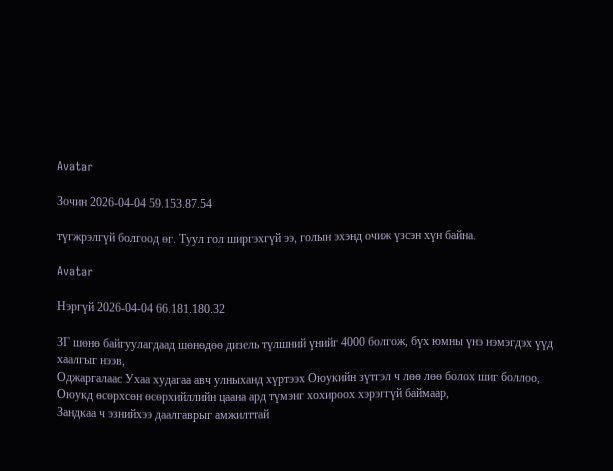Avatar

Зочин 2026-04-04 59.153.87.54

түгжрэлгүй болгоод өг. Туул гол ширгэхгүй ээ, голын эхэнд очиж үзсэн хүн байна.

Avatar

Нэргүй 2026-04-04 66.181.180.32

ЗГ шөнө байгуулагдаад шөнөдөө дизель түлшний үнийг 4000 болгож, бүх юмны үнэ нэмэгдэх үүд хаалгыг нээв,
Оджаргалаас Ухаа худагаа авч улныханд хүртээх Оюукийн зүтгэл ч лөө лөө болох шиг боллоо, Оюукд өсөрхсөн өсөрхийллийн цаана ард түмэнг хохироох хэрэггүй баймаар,
Зандкаа ч эзнийхээ даалгаврыг амжилттай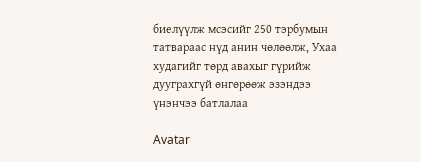биелүүлж мсэсийг 250 тэрбумын татвараас нүд анин чөлөөлж, Ухаа худагийг төрд авахыг гүрийж дууграхгүй өнгөрөөж эзэндээ үнэнчээ батлалаа

Avatar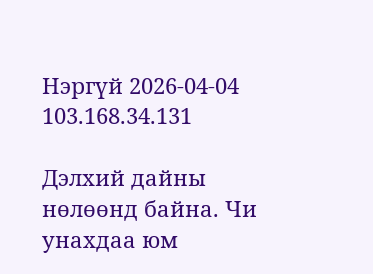Нэргүй 2026-04-04 103.168.34.131

Дэлхий дайны нөлөөнд байна. Чи унахдаа юм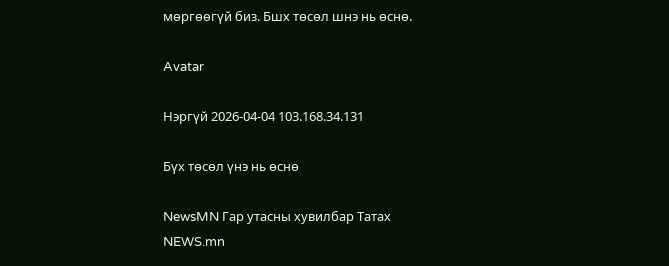мөргөөгүй биз. Бшх төсөл шнэ нь өснө.

Avatar

Нэргүй 2026-04-04 103.168.34.131

Бүх төсөл үнэ нь өснө

NewsMN Гар утасны хувилбар Татах
NEWS.mn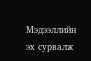Мэдээллийн эх сурвалж